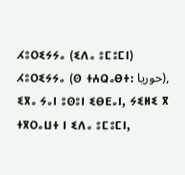ⵃⵓⵔⵉⵢⵢⴰ (ⵉⴷⴰ ⵓⵎⵓⵎⵏ)
ⵃⵓⵔⵉⵢⵢⴰ (ⵙ ⵜⵄⵕⴰⴱⵜ: حوريا), ⵉⴳⴰ ⵢⴰⵏ ⵓⵙⵓⵏ ⵉⴱⴹⴰⵏ, ⵢⵉⵍⵉ ⴳ ⵜⴳⵔⴰⵡⵜ ⵏ ⵉⴷⴰ ⵓⵎⵓⵎⵏ,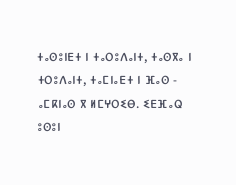ⵜⴰⵙⵓⵏⴹⵜ ⵏ ⵜⴰⵔⵓⴷⴰⵏⵜ, ⵜⴰⵙⴳⴰ ⵏ ⵜⵔⵓⴷⴰⵏⵜ, ⵜⴰⵎⵏⴰⴹⵜ ⵏ ⴼⴰⵙ - ⴰⵎⴽⵏⴰⵙ ⴳ ⵍⵎⵖⵔⵉⴱ. ⵉⴹⴼⴰⵕ ⵓⵙⵓⵏ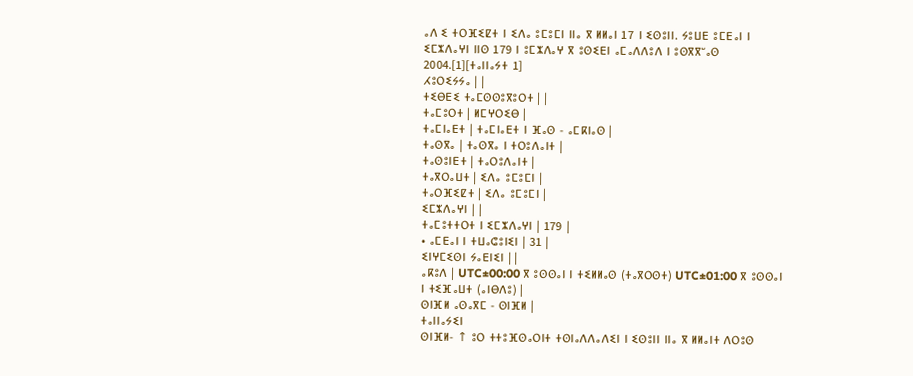ⴰⴷ ⵉ ⵜⵔⴼⵉⵇⵜ ⵏ ⵉⴷⴰ ⵓⵎⵓⵎⵏ ⵏⵏⴰ ⴳ ⵍⵍⴰⵏ 17 ⵏ ⵉⵙⵓⵏⵏ. ⵢⵓⵡⴹ ⵓⵎⴹⴰⵏ ⵏ ⵉⵎⵣⴷⴰⵖⵏ ⵏⵏⵙ 179 ⵏ ⵓⵎⵣⴷⴰⵖ ⴳ ⵓⵙⵉⴹⵏ ⴰⵎⴰⴷⴷⵓⴷ ⵏ ⵓⵙⴳⴳⵯⴰⵙ 2004.[1][ⵜⴰⵏⵏⴰⵢⵜ 1]
ⵃⵓⵔⵉⵢⵢⴰ | |
ⵜⵉⴱⴹⵉ ⵜⴰⵎⵙⵙⵓⴳⵓⵔⵜ | |
ⵜⴰⵎⵓⵔⵜ | ⵍⵎⵖⵔⵉⴱ |
ⵜⴰⵎⵏⴰⴹⵜ | ⵜⴰⵎⵏⴰⴹⵜ ⵏ ⴼⴰⵙ - ⴰⵎⴽⵏⴰⵙ |
ⵜⴰⵙⴳⴰ | ⵜⴰⵙⴳⴰ ⵏ ⵜⵔⵓⴷⴰⵏⵜ |
ⵜⴰⵙⵓⵏⴹⵜ | ⵜⴰⵔⵓⴷⴰⵏⵜ |
ⵜⴰⴳⵔⴰⵡⵜ | ⵉⴷⴰ ⵓⵎⵓⵎⵏ |
ⵜⴰⵔⴼⵉⵇⵜ | ⵉⴷⴰ ⵓⵎⵓⵎⵏ |
ⵉⵎⵣⴷⴰⵖⵏ | |
ⵜⴰⵎⵓⵜⵜⵔⵜ ⵏ ⵉⵎⵣⴷⴰⵖⵏ | 179 |
• ⴰⵎⴹⴰⵏ ⵏ ⵜⵡⴰⵛⵓⵏⵉⵏ | 31 |
ⵉⵏⵖⵎⵉⵙⵏ ⵢⴰⴹⵏⵉⵏ | |
ⴰⴽⵓⴷ | UTC±00:00 ⴳ ⵓⵙⵙⴰⵏ ⵏ ⵜⵉⵍⵍⴰⵙ (ⵜⴰⴳⵔⵙⵜ) UTC±01:00 ⴳ ⵓⵙⵙⴰⵏ ⵏ ⵜⵉⴼⴰⵡⵜ (ⴰⵏⴱⴷⵓ) |
ⵙⵏⴼⵍ ⴰⵙⴰⴳⵎ - ⵙⵏⴼⵍ |
ⵜⴰⵏⵏⴰⵢⵉⵏ
ⵙⵏⴼⵍ- ↑ ⵓⵔ ⵜⵜⵓⴼⵙⴰⵔⵏⵜ ⵜⵙⵏⴰⴷⴷⴰⴷⵉⵏ ⵏ ⵉⵙⵓⵏⵏ ⵏⵏⴰ ⴳ ⵍⵍⴰⵏⵜ ⴷⵔⵓⵙ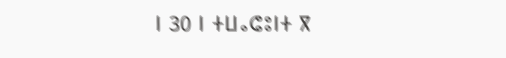ⵏ 30 ⵏ ⵜⵡⴰⵛⵓⵏⵜ ⴳ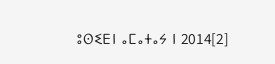ⵓⵙⵉⴹⵏ ⴰⵎⴰⵜⴰⵢ ⵏ 2014[2]